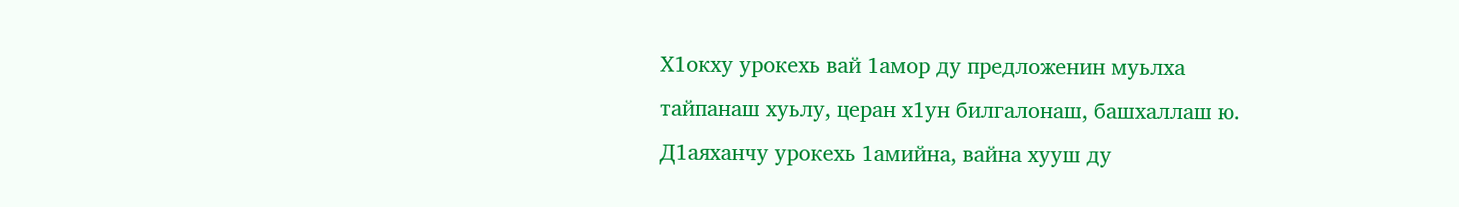Х1окху урокехь вай 1амор ду предложенин муьлха тайпанаш хуьлу, церан х1ун билгалонаш, башхаллаш ю. Д1аяханчу урокехь 1амийна, вайна хууш ду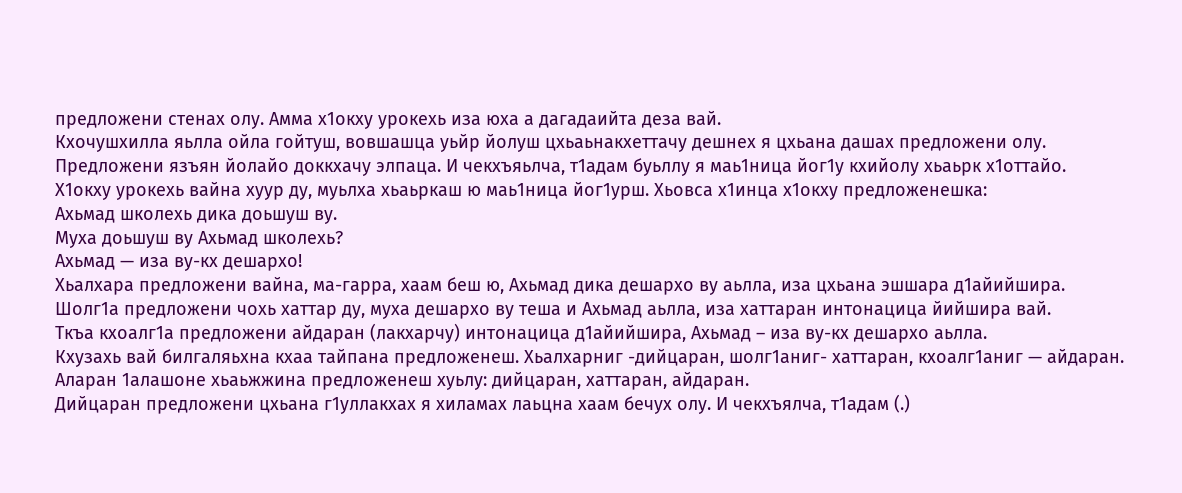предложени стенах олу. Амма х1окху урокехь иза юха а дагадаийта деза вай.
Кхочушхилла яьлла ойла гойтуш, вовшашца уьйр йолуш цхьаьнакхеттачу дешнех я цхьана дашах предложени олу. Предложени язъян йолайо доккхачу элпаца. И чекхъяьлча, т1адам буьллу я маь1ница йог1у кхийолу хьаьрк х1оттайо.
Х1окху урокехь вайна хуур ду, муьлха хьаьркаш ю маь1ница йог1урш. Хьовса х1инца х1окху предложенешка:
Ахьмад школехь дика доьшуш ву.
Муха доьшуш ву Ахьмад школехь?
Ахьмад — иза ву-кх дешархо!
Хьалхара предложени вайна, ма-гарра, хаам беш ю, Ахьмад дика дешархо ву аьлла, иза цхьана эшшара д1айийшира.
Шолг1а предложени чохь хаттар ду, муха дешархо ву теша и Ахьмад аьлла, иза хаттаран интонацица йийшира вай.
Ткъа кхоалг1а предложени айдаран (лакхарчу) интонацица д1айийшира, Ахьмад – иза ву-кх дешархо аьлла.
Кхузахь вай билгаляьхна кхаа тайпана предложенеш. Хьалхарниг -дийцаран, шолг1аниг- хаттаран, кхоалг1аниг — айдаран.
Аларан 1алашоне хьаьжжина предложенеш хуьлу: дийцаран, хаттаран, айдаран.
Дийцаран предложени цхьана г1уллакхах я хиламах лаьцна хаам бечух олу. И чекхъялча, т1адам (.)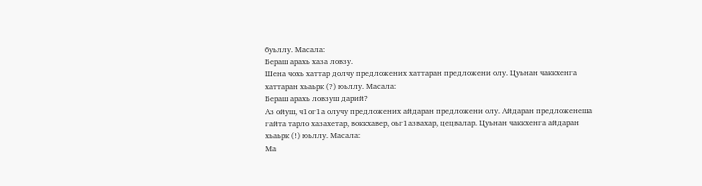буьллу. Масала:
Бераш арахь хаза ловзу.
Шена чохь хаттар долчу предложених хаттаран предложени олу. Цуьнан чаккхенга хаттаран хьаьрк (?) юьллу. Масала:
Бераш арахь ловзуш дарий?
Аз ойуш, ч1ог1а олучу предложених айдаран предложени олу. Айдаран предложенеша гайта тарло хазахетар, воккхавер, оьг1азвахар, цецвалар. Цуьнан чаккхенга айдаран хьаьрк (!) юьллу. Масала:
Ма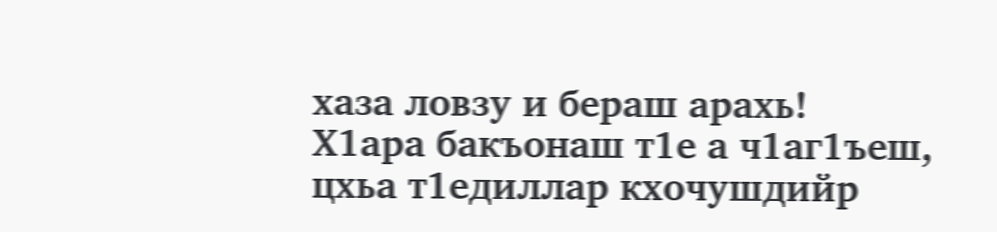хаза ловзу и бераш арахь!
Х1ара бакъонаш т1е а ч1аг1ъеш, цхьа т1едиллар кхочушдийр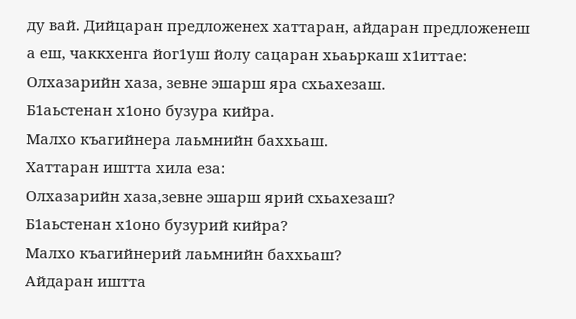ду вай. Дийцаран предложенех хаттаран, айдаран предложенеш а еш, чаккхенга йог1уш йолу сацаран хьаьркаш х1иттае:
Олхазарийн хаза, зевне эшарш яра схьахезаш.
Б1аьстенан х1оно бузура кийра.
Малхо къагийнера лаьмнийн баххьаш.
Хаттаран иштта хила еза:
Олхазарийн хаза,зевне эшарш ярий схьахезаш?
Б1аьстенан х1оно бузурий кийра?
Малхо къагийнерий лаьмнийн баххьаш?
Айдаран иштта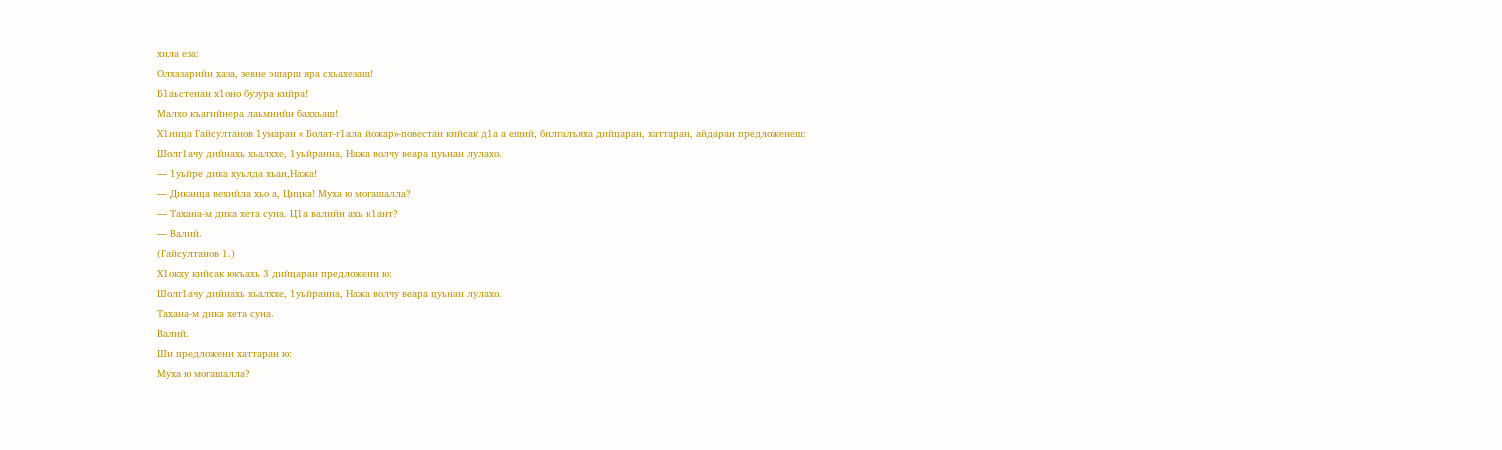хила еза:
Олхазарийн хаза, зевне эшарш яра схьахезаш!
Б1аьстенан х1оно бузура кийра!
Малхо къагийнера лаьмнийн баххьаш!
Х1инца Гайсултанов 1умаран « Болат-г1ала йожар»-повестан кийсак д1а а еший, билгалъяха дийцаран, хаттаран, айдаран предложенеш:
Шолг1ачу дийнахь хьалххе, 1уьйранна, Нажа волчу веара цуьнан лулахо.
— 1уьйре дика хуьлда хьан,Нажа!
— Диканца вехийла хьо а, Цицка! Муха ю могашалла?
— Тахана-м дика хета суна. Ц1а валийн ахь к1ант?
— Валий.
(Гайсултанов 1.)
Х1окху кийсак юкъахь 3 дийцаран предложени ю:
Шолг1ачу дийнахь хьалххе, 1уьйранна, Нажа волчу веара цуьнан лулахо.
Тахана-м дика хета суна.
Валий.
Ши предложени хаттаран ю:
Муха ю могашалла?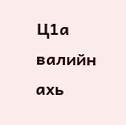Ц1а валийн ахь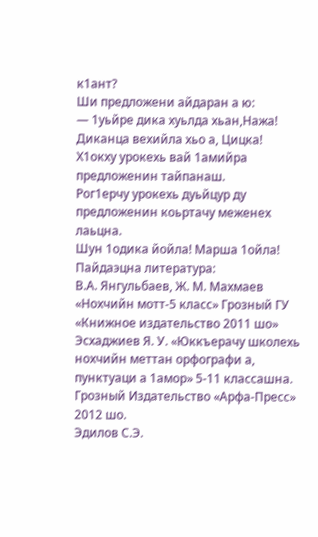к1ант?
Ши предложени айдаран а ю:
— 1уьйре дика хуьлда хьан,Нажа!
Диканца вехийла хьо а, Цицка!
Х1окху урокехь вай 1амийра предложенин тайпанаш.
Рог1ерчу урокехь дуьйцур ду предложенин коьртачу меженех лаьцна.
Шун 1одика йойла! Марша 1ойла!
Пайдаэцна литература:
В.А. Янгульбаев, Ж. М. Махмаев «Нохчийн мотт-5 класс» Грозный ГУ «Книжное издательство 2011 шо»
Эсхаджиев Я. У. «Юккъерачу школехь нохчийн меттан орфографи а, пунктуаци а 1амор» 5-11 классашна. Грозный Издательство «Арфа-Пресс» 2012 шо.
Эдилов С.Э.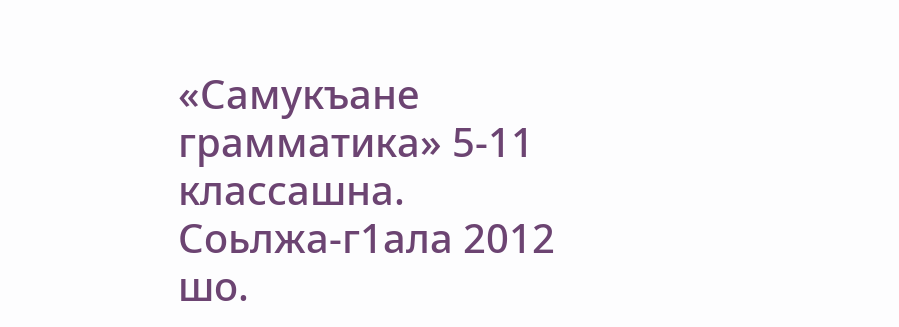«Самукъане грамматика» 5-11 классашна. Соьлжа-г1ала 2012 шо.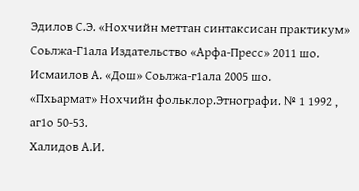Эдилов С.Э. «Нохчийн меттан синтаксисан практикум» Соьлжа-Г1ала Издательство «Арфа-Пресс» 2011 шо.
Исмаилов А. «Дош» Соьлжа-г1ала 2005 шо.
«Пхьармат» Нохчийн фольклор.Этнографи. № 1 1992 , аг1о 50-53.
Халидов А.И.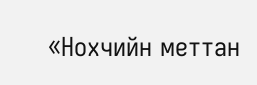«Нохчийн меттан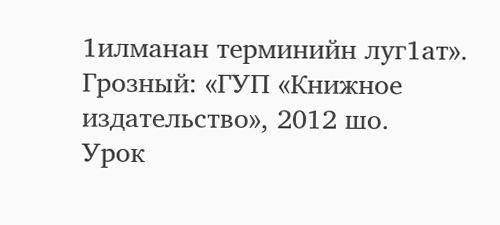1илманан терминийн луг1ат».
Грозный: «ГУП «Книжное издательство», 2012 шо.
Урок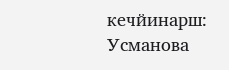кечйинарш:
Усманова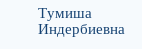Тумиша Индербиевна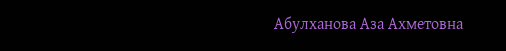Абулханова Аза Ахметовна